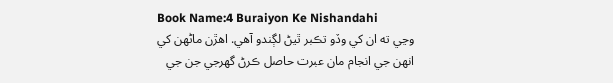Book Name:4 Buraiyon Ke Nishandahi
وڃي ته ان کي وڏو تڪبر ٿيڻ لڳندو آهي. اهڙن ماڻهن کي انهن جي انجام مان عبرت حاصل ڪرڻ گهرجي جن جي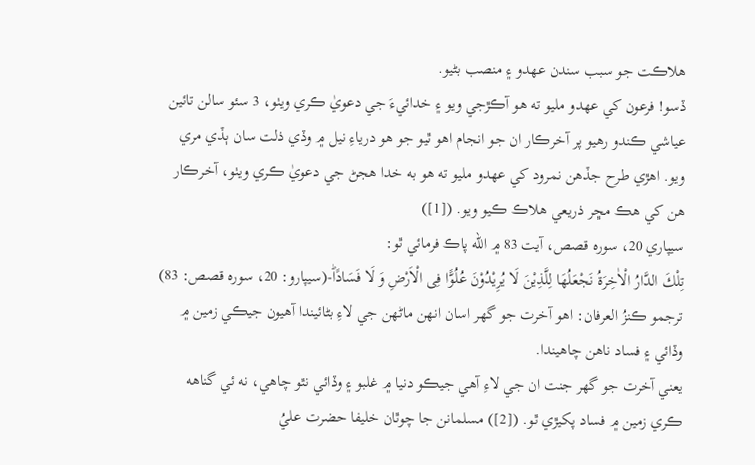هلاڪت جو سبب سندن عهدو ۽ منصب بڻيو.
ڏسو! فرعون کي عهدو مليو ته هو آڪڙجي ويو ۽ خدائيءَ جي دعويٰ ڪري ويٺو، 3 سئو سالن تائين عياشي ڪندو رهيو پر آخرڪار ان جو انجام اهو ٿيو جو هو درياءِ نيل ۾ وڏي ذلت سان ٻڏي مري ويو. اهڙي طرح جڏهن نمرود کي عهدو مليو ته هو به خدا هجڻ جي دعويٰ ڪري ويٺو، آخرڪار هن کي هڪ مڇر ذريعي هلاڪ ڪيو ويو. ([1])
سيپاري 20، سوره قصص، آيت 83 ۾ الله پاڪ فرمائي ٿو:
تِلْكَ الدَّارُ الْاٰخِرَةُ نَجْعَلُهَا لِلَّذِیْنَ لَا یُرِیْدُوْنَ عُلُوًّا فِی الْاَرْضِ وَ لَا فَسَادًاؕ-(سيپارو: 20، سوره قصص: 83)
ترجمو ڪنزُ العرفان: اهو آخرت جو گهر اسان انهن ماڻهن جي لاءِ بڻائيندا آهيون جيڪي زمين ۾ وڏائي ۽ فساد ناهن چاهيندا.
يعني آخرت جو گهر جنت ان جي لاءِ آهي جيڪو دنيا ۾ غلبو ۽ وڏائي نٿو چاهي، نه ئي گناهه ڪري زمين ۾ فساد پکيڙي ٿو. ([2]) مسلمانن جا چوٿان خليفا حضرت عليُ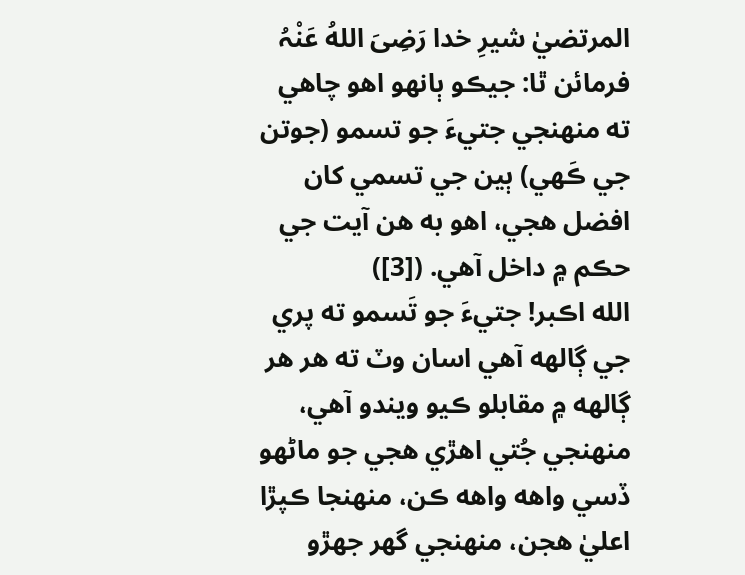المرتضيٰ شيرِ خدا رَضِیَ اللهُ عَنْہُ فرمائن ٿا: جيڪو ٻانهو اهو چاهي ته منهنجي جتيءَ جو تسمو (جوتن جي ڪَهي) ٻين جي تسمي کان افضل هجي، اهو به هن آيت جي حڪم ۾ داخل آهي. ([3])
الله اڪبر! جتيءَ جو تَسمو ته پري جي ڳالهه آهي اسان وٽ ته هر هر ڳالهه ۾ مقابلو ڪيو ويندو آهي، منهنجي جُتي اهڙي هجي جو ماڻهو ڏسي واهه واهه ڪن، منهنجا ڪپڙا اعليٰ هجن، منهنجي گهر جهڙو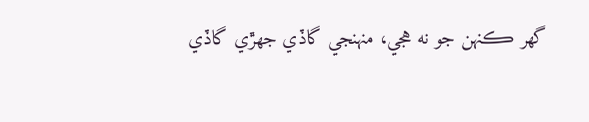گهر ڪنهن جو نه هجي، منهنجي گاڏي جهڙي گاڏي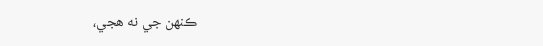ڪنهن جي نه هجي،